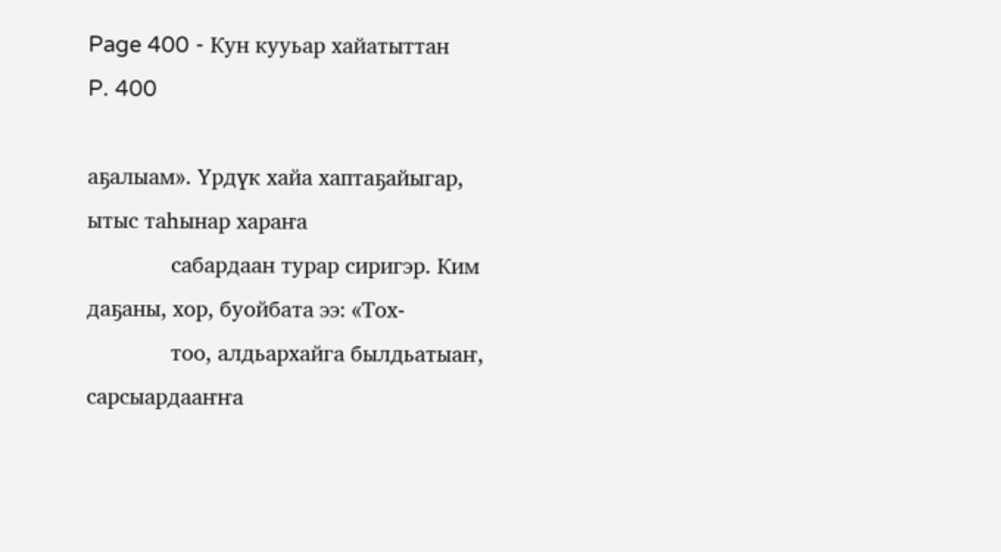Page 400 - Кун кууьар хайатыттан
P. 400

аҕалыам». Үрдүк хайа хаптаҕайыгар, ытыс таһынар хараҥа
              сабардаан турар сиригэр. Ким даҕаны, хор, буойбата ээ: «Тох-
              тоо, алдьархайга былдьатыаҥ, сарсыардааҥҥа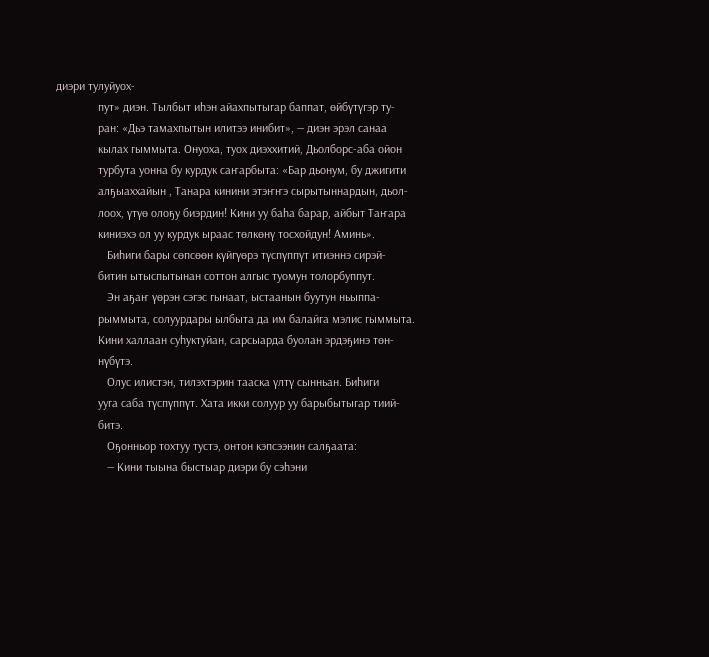диэри тулуйуох-
              пут» диэн. Тылбыт иһэн айахпытыгар баппат, өйбүтүгэр ту-
              ран: «Дьэ тамахпытын илитээ инибит», — диэн эрэл санаа
              кылах гыммыта. Онуоха, туох диэххитий, Дьолборс-аба ойон
              турбута уонна бу курдук саҥарбыта: «Бар дьонум, бу джигити
              алҕыаххайын , Танара кинини этэҥҥэ сырытыннардын, дьол-
              лоох, үтүө олоҕу биэрдин! Кини уу баһа барар, айбыт Таҥара
              киниэхэ ол уу курдук ыраас төлкөнү тосхойдун! Аминь».
                 Биһиги бары сөпсөөн күйгүөрэ түспүппүт итиэннэ сирэй-
              битин ытыспытынан соттон алгыс туомун толорбуппут.
                 Эн аҕаҥ үөрэн сэгэс гынаат, ыстаанын буутун ньыппа-
              рыммыта, солуурдары ылбыта да им балайга мэлис гыммыта.
              Кини халлаан суһуктуйан, сарсыарда буолан эрдэҕинэ төн-
              нүбүтэ.
                 Олус илистэн, тилэхтэрин тааска үлтү сынньан. Биһиги
              ууга саба түспүппүт. Хата икки солуур уу барыбытыгар тиий-
              битэ.
                 Оҕонньор тохтуу тустэ, онтон кэпсээнин салҕаата:
                 — Кини тыына быстыар диэри бу сэһэни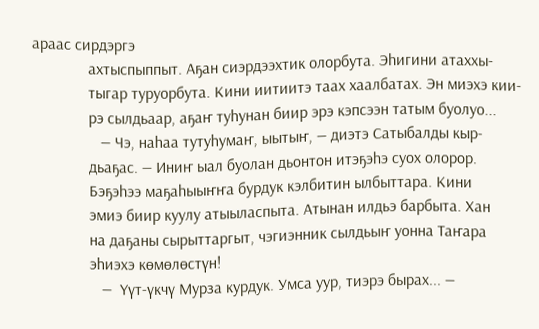араас сирдэргэ
              ахтыспыппыт. Аҕан сиэрдээхтик олорбута. Эһигини атаххы-
              тыгар туруорбута. Кини иитиитэ таах хаалбатах. Эн миэхэ кии-
              рэ сылдьаар, аҕаҥ туһунан биир эрэ кэпсээн татым буолуо...
                 — Чэ, наһаа тутуһумаҥ, ыытыҥ, — диэтэ Сатыбалды кыр-
              дьаҕас. — Иниҥ ыал буолан дьонтон итэҕэһэ суох олорор.
              Бэҕэһээ маҕаһыыҥҥа бурдук кэлбитин ылбыттара. Кини
              эмиэ биир куулу атыыласпыта. Атынан илдьэ барбыта. Хан
              на даҕаны сырыттаргыт, чэгиэнник сылдьыҥ уонна Таҥара
              эһиэхэ көмөлөстүн!
                 —  Үүт-үкчү Мурза курдук. Умса уур, тиэрэ бырах... —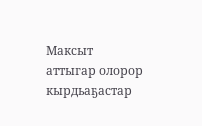Максыт аттыгар олорор кырдьаҕастар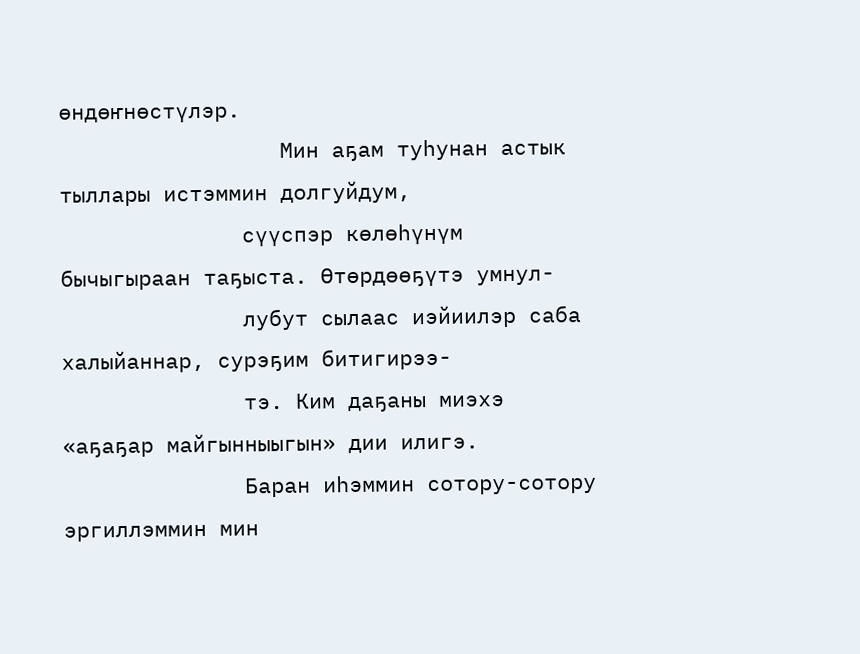өндөҥнөстүлэр.
                 Мин аҕам туһунан астык тыллары истэммин долгуйдум,
              сүүспэр көлөһүнүм бычыгыраан таҕыста. Өтөрдөөҕүтэ умнул-
              лубут сылаас иэйиилэр саба халыйаннар, сурэҕим битигирээ-
              тэ. Ким даҕаны миэхэ «аҕаҕар майгынныыгын» дии илигэ.
              Баран иһэммин сотору-сотору эргиллэммин мин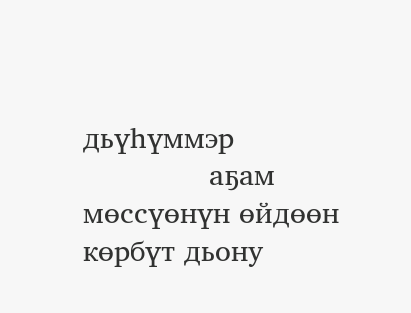дьүһүммэр
              аҕам мөссүөнүн өйдөөн көрбүт дьону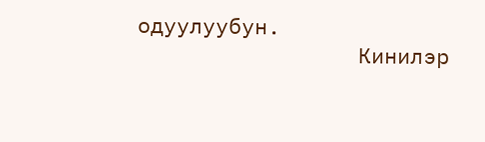одуулуубун.
                 Кинилэр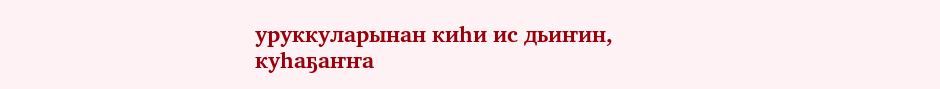уруккуларынан киһи ис дьиҥин, куһаҕаҥҥа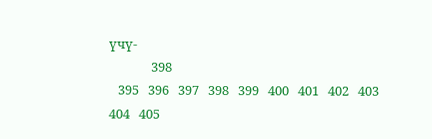үчү-
              398
   395   396   397   398   399   400   401   402   403   404   405